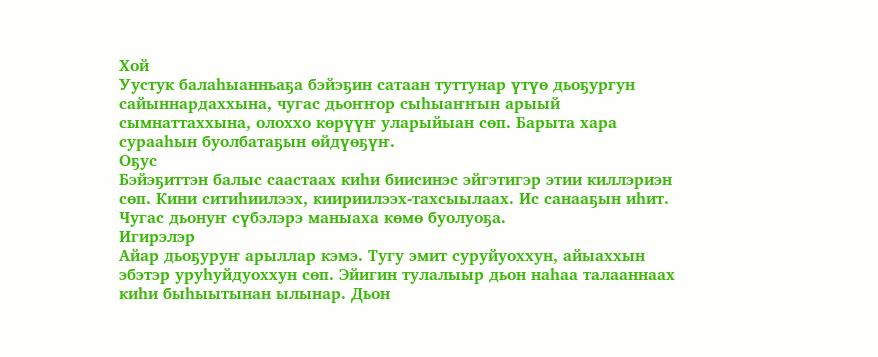Хой
Уустук балаһыанньаҕа бэйэҕин сатаан туттунар үтүө дьоҕургун сайыннардаххына, чугас дьоҥҥор сыһыаҥҥын арыый сымнаттаххына, олоххо көрүүҥ уларыйыан сөп. Барыта хара сурааһын буолбатаҕын өйдүөҕүҥ.
Оҕус
Бэйэҕиттэн балыс саастаах киһи биисинэс эйгэтигэр этии киллэриэн сөп. Кини ситиһиилээх, киириилээх-тахсыылаах. Ис санааҕын иһит. Чугас дьонуҥ сүбэлэрэ маныаха көмө буолуоҕа.
Игирэлэр
Айар дьоҕуруҥ арыллар кэмэ. Тугу эмит суруйуоххун, айыаххын эбэтэр уруһуйдуоххун сөп. Эйигин тулалыыр дьон наһаа талааннаах киһи быһыытынан ылынар. Дьон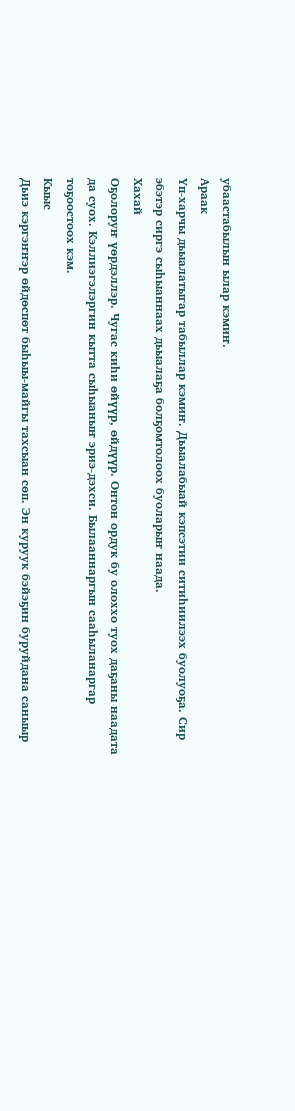убаастабылын ылар кэмиҥ.
Араак
Үп-харчы дьыалатыгар табыллар кэмиҥ. Дьыалабыай кэпсэтии ситиһиилээх буолуоҕа. Сир эбэтэр сиргэ сыһыаннаах дьыалаҕа болҕомтолоох буоларыҥ наада.
Хахай
Оҕолоруҥ үөрдэллэр. Чугас киһи өйүүр, өйдүүр. Онтон ордук бу олоххо туох даҕаны наадата да суох. Кэллиэгэлэргин кытта сыһыаныҥ эриэ-дэхси. Былааннаргын сааһыланаргар тоҕоостоох кэм.
Кыыс
Дьиэ кэргэҥҥэр өйдөспөт быһыы-майгы тахсыан сөп. Эн куруук бэйэҕин буруйдана саныыр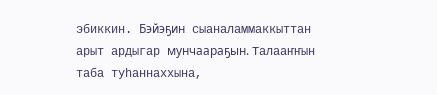эбиккин. Бэйэҕин сыаналаммаккыттан арыт ардыгар мунчаараҕын. Талааҥҥын таба туһаннаххына,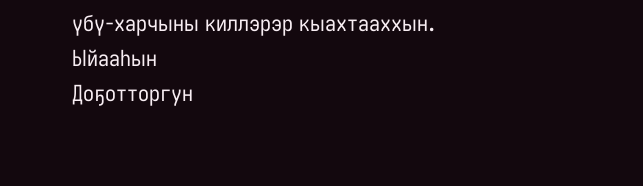үбү-харчыны киллэрэр кыахтааххын.
Ыйааһын
Доҕотторгун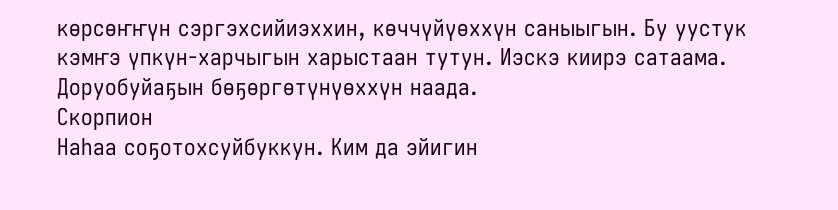көрсөҥҥүн сэргэхсийиэххин, көччүйүөххүн саныыгын. Бу уустук кэмҥэ үпкүн-харчыгын харыстаан тутун. Иэскэ киирэ сатаама. Доруобуйаҕын бөҕөргөтүнүөххүн наада.
Скорпион
Наһаа соҕотохсуйбуккун. Ким да эйигин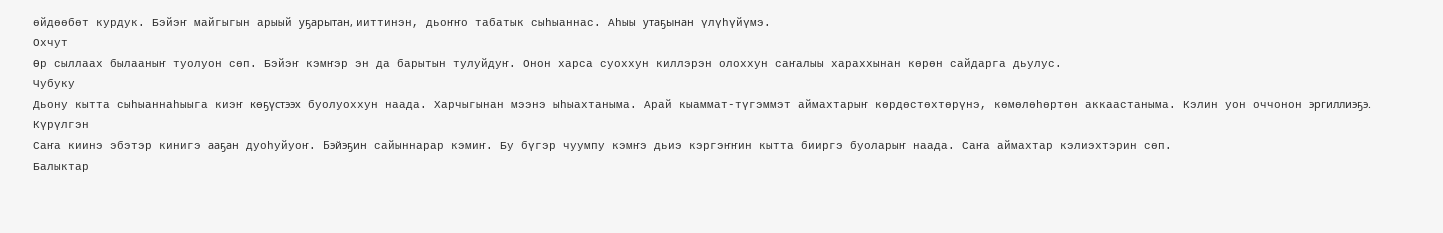өйдөөбөт курдук. Бэйэҥ майгыгын арыый уҕарытан, ииттинэн, дьоҥҥо табатык сыһыаннас. Аһыы утаҕынан үлүһүйүмэ.
Охчут
Өр сыллаах былааныҥ туолуон сөп. Бэйэҥ кэмҥэр эн да барытын тулуйдуҥ. Онон харса суоххун киллэрэн олоххун саҥалыы хараххынан көрөн сайдарга дьулус.
Чубуку
Дьону кытта сыһыаннаһыыга киэҥ көҕүстээх буолуоххун наада. Харчыгынан мээнэ ыһыахтаныма. Арай кыаммат-түгэммэт аймахтарыҥ көрдөстөхтөрүнэ, көмөлөһөртөн аккаастаныма. Кэлин уон оччонон эргиллиэҕэ.
Күрүлгэн
Саҥа киинэ эбэтэр кинигэ ааҕан дуоһуйуоҥ. Бэйэҕин сайыннарар кэмиҥ. Бу бүгэр чуумпу кэмҥэ дьиэ кэргэҥҥин кытта бииргэ буоларыҥ наада. Саҥа аймахтар кэлиэхтэрин сөп.
Балыктар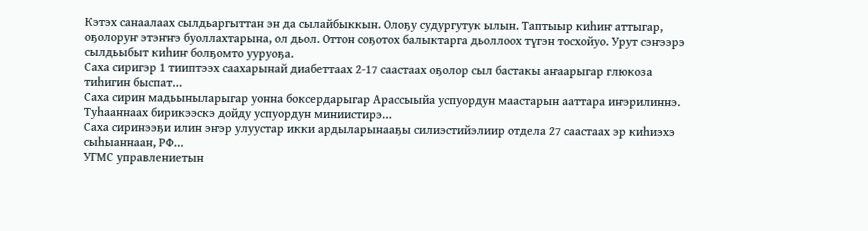Кэтэх санаалаах сылдьаргыттан эн да сылайбыккын. Олоҕу судургутук ылын. Таптыыр киһиҥ аттыгар, оҕолоруҥ этэҥҥэ буоллахтарына, ол дьол. Оттон соҕотох балыктарга дьоллоох түгэн тосхойуо. Урут сэҥээрэ сылдьыбыт киһиҥ болҕомто ууруоҕа.
Саха сиригэр 1 тииптээх саахарынай диабеттаах 2-17 саастаах оҕолор сыл бастакы аҥаарыгар глюкоза тиһигин быспат…
Саха сирин мадьыныларыгар уонна боксердарыгар Арассыыйа успуордун маастарын ааттара иҥэрилиннэ. Туһааннаах бирикээскэ дойду успуордун миниистирэ…
Саха сиринээҕи илин эҥэр улуустар икки ардыларынааҕы силиэстийэлиир отдела 27 саастаах эр киһиэхэ сыһыаннаан, РФ…
УГМС управлениетын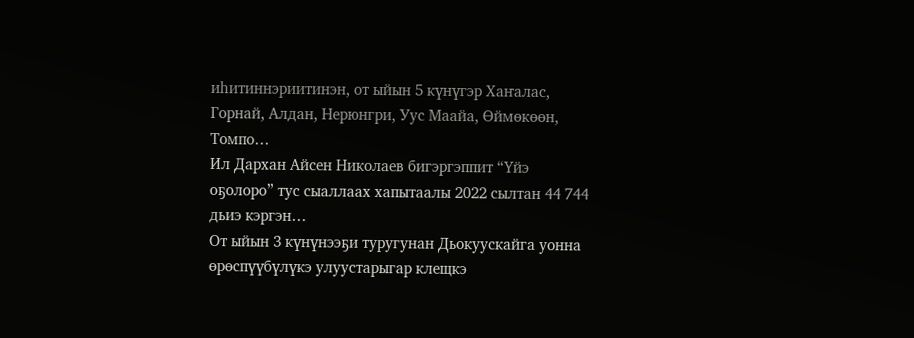иһитиннэриитинэн, от ыйын 5 күнүгэр Хаҥалас, Горнай, Алдан, Нерюнгри, Уус Маайа, Өймөкөөн, Томпо…
Ил Дархан Айсен Николаев бигэргэппит “Үйэ оҕолоро” тус сыаллаах хапытаалы 2022 сылтан 44 744 дьиэ кэргэн…
От ыйын 3 күнүнээҕи туругунан Дьокуускайга уонна өрөспүүбүлүкэ улуустарыгар клещкэ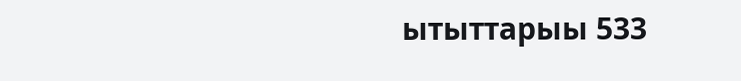ытыттарыы 533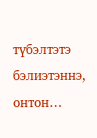түбэлтэтэ бэлиэтэннэ, онтон…